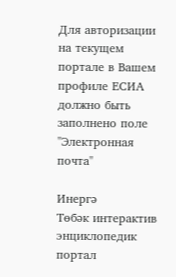Для авторизации на текущем портале в Вашем профиле ЕСИА должно быть заполнено поле "Электронная почта"

Инергə
Төбәк интерактив энциклопедик портал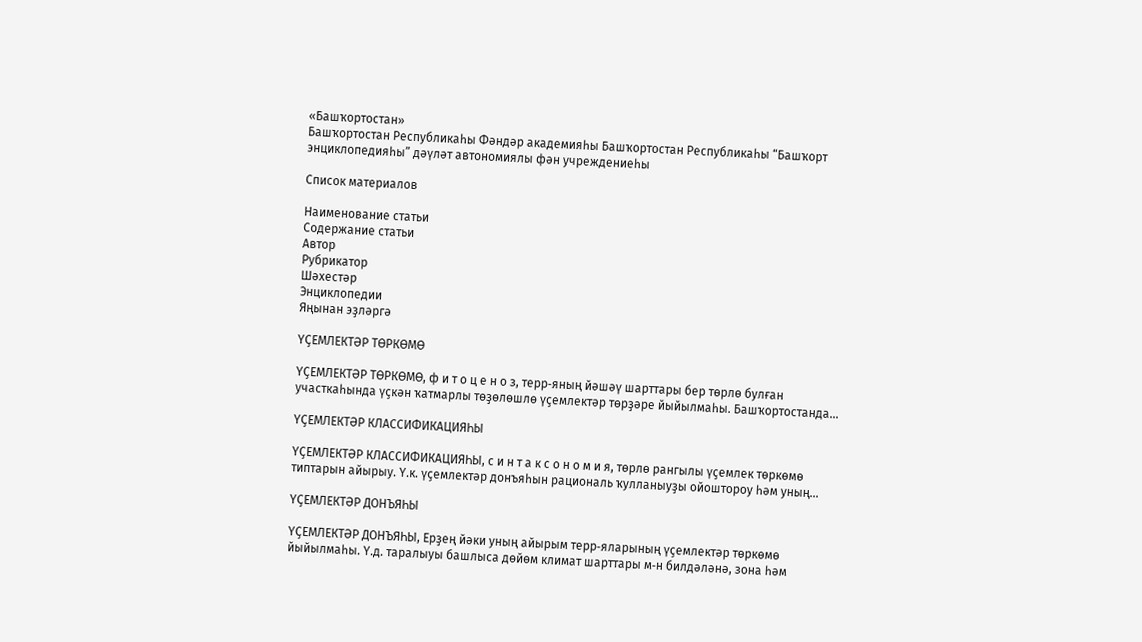«Башҡортостан»
Башҡортостан Республикаһы Фәндәр академияһы Башҡортостан Республикаһы “Башҡорт энциклопедияһы” дәүләт автономиялы фән учреждениеһы

Список материалов

Наименование статьи
Содержание статьи
Автор
Рубрикатор
Шәхестәр
Энциклопедии
Яңынан эҙләргә

ҮҪЕМЛЕКТӘР ТӨРКӨМӨ

ҮҪЕМЛЕКТӘР ТӨРКӨМӨ, ф и т о ц е н о з, терр‑яның йәшәү шарттары бер төрлө булған участкаһында үҫкән ҡатмарлы төҙөлөшлө үҫемлектәр төрҙәре йыйылмаһы. Башҡортостанда...

ҮҪЕМЛЕКТӘР КЛАССИФИКАЦИЯҺЫ

ҮҪЕМЛЕКТӘР КЛАССИФИКАЦИЯҺЫ, с и н т а к с о н о м и я, төрлө рангылы үҫемлек төркөмө типтарын айырыу. Ү.к. үҫемлектәр донъяһын рациональ ҡулланыуҙы ойоштороу һәм уның...

ҮҪЕМЛЕКТӘР ДОНЪЯҺЫ

ҮҪЕМЛЕКТӘР ДОНЪЯҺЫ, Ерҙең йәки уның айырым терр‑яларының үҫемлектәр төркөмө йыйылмаһы. Ү.д. таралыуы башлыса дөйөм климат шарттары м‑н билдәләнә, зона һәм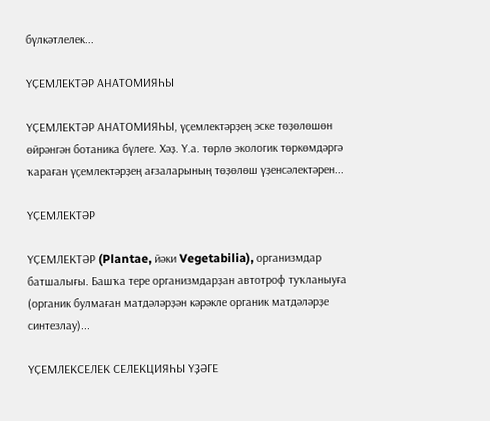бүлкәтлелек...

ҮҪЕМЛЕКТӘР АНАТОМИЯҺЫ

ҮҪЕМЛЕКТӘР АНАТОМИЯҺЫ, үҫемлектәрҙең эске төҙөлөшөн өйрәнгән ботаника бүлеге. Хәҙ. Ү.а. төрлө экологик төркөмдәргә ҡараған үҫемлектәрҙең ағзаларының төҙөлөш үҙенсәлектәрен...

ҮҪЕМЛЕКТӘР

ҮҪЕМЛЕКТӘР (Plantae, йәки Vegetabilia), организмдар батшалығы. Башҡа тере организмдарҙан автотроф туҡланыуға (органик булмаған матдәләрҙән кәрәкле органик матдәләрҙе синтезлау)...

ҮҪЕМЛЕКСЕЛЕК СЕЛЕКЦИЯҺЫ ҮҘӘГЕ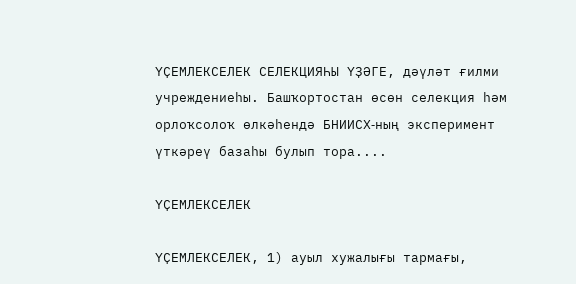ҮҪЕМЛЕКСЕЛЕК СЕЛЕКЦИЯҺЫ ҮҘӘГЕ, дәүләт ғилми учреждениеһы. Башҡортостан өсөн селекция һәм орлоҡсолоҡ өлкәһендә БНИИСХ‑ның эксперимент үткәреү базаһы булып тора....

ҮҪЕМЛЕКСЕЛЕК

ҮҪЕМЛЕКСЕЛЕК, 1) ауыл хужалығы тармағы,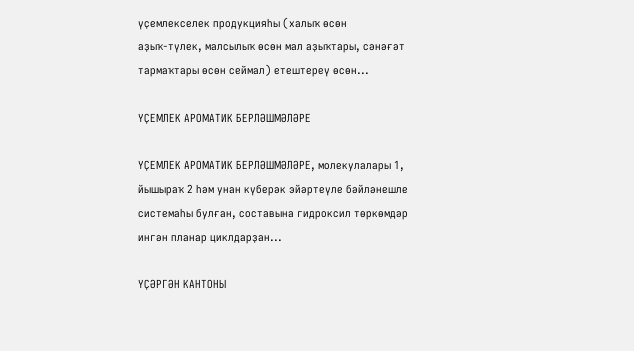үҫемлекселек продукцияһы (халыҡ өсөн аҙыҡ‑түлек, малсылыҡ өсөн мал аҙыҡтары, сәнәғәт тармаҡтары өсөн сеймал) етештереү өсөн...

ҮҪЕМЛЕК АРОМАТИК БЕРЛӘШМӘЛӘРЕ

ҮҪЕМЛЕК АРОМАТИК БЕРЛӘШМӘЛӘРЕ, молекулалары 1, йышыраҡ 2 һәм унан күберәк эйәртеүле бәйләнешле системаһы булған, составына гидроксил төркөмдәр ингән планар циклдарҙан...

ҮҪӘРГӘН КАНТОНЫ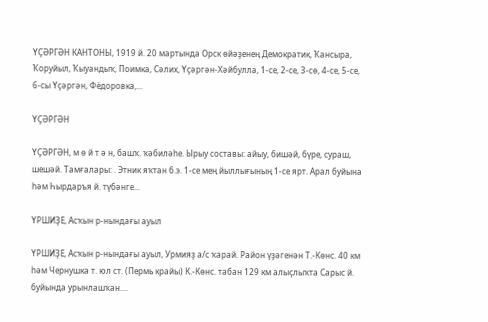ҮҪӘРГӘН КАНТОНЫ, 1919 й. 20 мартында Орск өйәҙенең Демократик, Ҡансыра, Ҡоруйыл, Ҡыуандыҡ, Поимка, Сәлих, Үҫәргән-Хәйбулла, 1‑се, 2-се, 3-сө, 4-се, 5-се, 6-сы Үҫәргән, Фёдоровка,...

ҮҪӘРГӘН

ҮҪӘРГӘН, м ө й т ә н, башҡ. ҡәбиләһе. Ырыу составы: айыу, бишәй, бүре, сураш, шешәй. Тамғалары: . Этник яҡтан б.э. 1‑се мең йыллығының 1‑се ярт. Арал буйына һәм Һырдаръя й. түбәнге...

ҮРШИҘЕ, Асҡын р‑нындағы ауыл

ҮРШИҘЕ, Асҡын р‑нындағы ауыл, Урмияҙ а/с ҡарай. Район үҙәгенән Т.‑Көнс. 40 км һәм Чернушка т. юл ст. (Пермь крайы) К.‑Көнс. табан 129 км алыҫлыҡта Сарыс й. буйында урынлашҡан....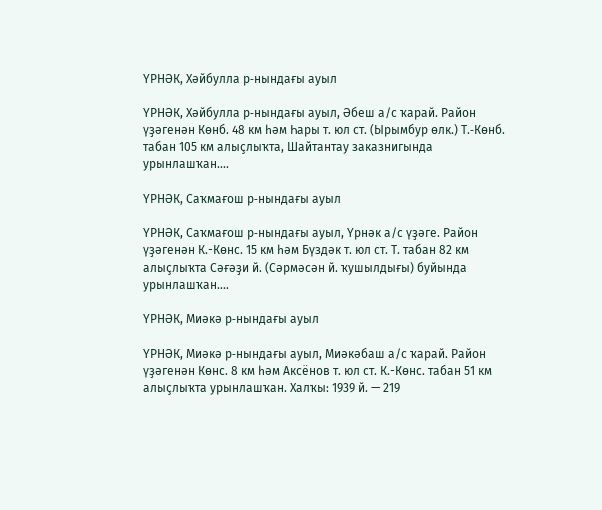ҮРНӘК, Хәйбулла р‑нындағы ауыл

ҮРНӘК, Хәйбулла р‑нындағы ауыл, Әбеш а/с ҡарай. Район үҙәгенән Көнб. 48 км һәм Һары т. юл ст. (Ырымбур өлк.) Т.‑Көнб. табан 105 км алыҫлыҡта, Шайтантау заказнигында урынлашҡан....

ҮРНӘК, Саҡмағош р‑нындағы ауыл

ҮРНӘК, Саҡмағош р‑нындағы ауыл, Үрнәк а/с үҙәге. Район үҙәгенән К.-Көнс. 15 км һәм Бүздәк т. юл ст. Т. табан 82 км алыҫлыҡта Сәғәҙи й. (Сәрмәсән й. ҡушылдығы) буйында урынлашҡан....

ҮРНӘК, Миәкә р‑нындағы ауыл

ҮРНӘК, Миәкә р‑нындағы ауыл, Миәкәбаш а/с ҡарай. Район үҙәгенән Көнс. 8 км һәм Аксёнов т. юл ст. К.-Көнс. табан 51 км алыҫлыҡта урынлашҡан. Халҡы: 1939 й. — 219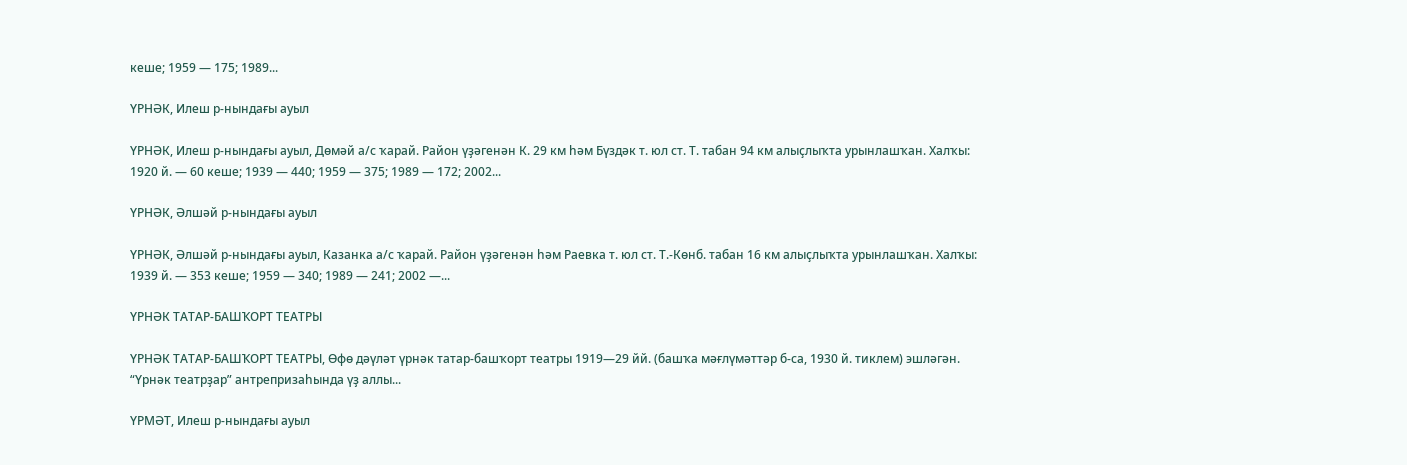кеше; 1959 — 175; 1989...

ҮРНӘК, Илеш р‑нындағы ауыл

ҮРНӘК, Илеш р‑нындағы ауыл, Дөмәй а/с ҡарай. Район үҙәгенән К. 29 км һәм Бүздәк т. юл ст. Т. табан 94 км алыҫлыҡта урынлашҡан. Халҡы: 1920 й. — 60 кеше; 1939 — 440; 1959 — 375; 1989 — 172; 2002...

ҮРНӘК, Әлшәй р‑нындағы ауыл

ҮРНӘК, Әлшәй р‑нындағы ауыл, Казанка а/с ҡарай. Район үҙәгенән һәм Раевка т. юл ст. Т.‑Көнб. табан 16 км алыҫлыҡта урынлашҡан. Халҡы: 1939 й. — 353 кеше; 1959 — 340; 1989 — 241; 2002 —...

ҮРНӘК ТАТАР‑БАШҠОРТ ТЕАТРЫ

ҮРНӘК ТАТАР‑БАШҠОРТ ТЕАТРЫ, Өфө дәүләт үрнәк татар‑башҡорт театры 1919—29 йй. (башҡа мәғлүмәттәр б‑са, 1930 й. тиклем) эшләгән. “Үрнәк театрҙар” антрепризаһында үҙ аллы...

ҮРМӘТ, Илеш р‑нындағы ауыл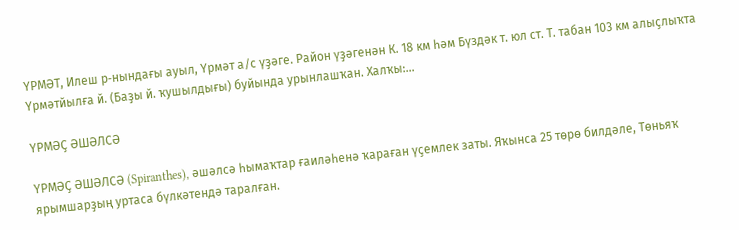ҮРМӘТ, Илеш р‑нындағы ауыл, Үрмәт а/с үҙәге. Район үҙәгенән К. 18 км һәм Бүздәк т. юл ст. Т. табан 103 км алыҫлыҡта Үрмәтйылға й. (Баҙы й. ҡушылдығы) буйында урынлашҡан. Халҡы:...

ҮРМӘҪ ӘШӘЛСӘ

ҮРМӘҪ ӘШӘЛСӘ (Spiranthes), әшәлсә һымаҡтар ғаиләһенә ҡараған үҫемлек заты. Яҡынса 25 төрө билдәле, Төньяҡ ярымшарҙың уртаса бүлкәтендә таралған.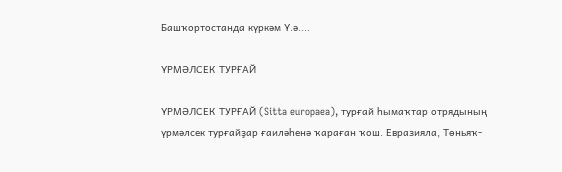Башҡортостанда күркәм Ү.ә....

ҮРМӘЛСЕК ТУРҒАЙ

ҮРМӘЛСЕК ТУРҒАЙ (Sitta europaea), турғай һымаҡтар отрядының үрмәлсек турғайҙар ғаиләһенә ҡараған ҡош. Евразияла, Төньяҡ-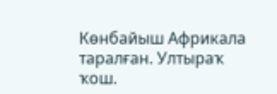Көнбайыш Африкала таралған. Ултыраҡ ҡош.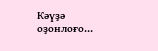Кәүҙә оҙонлоғо...